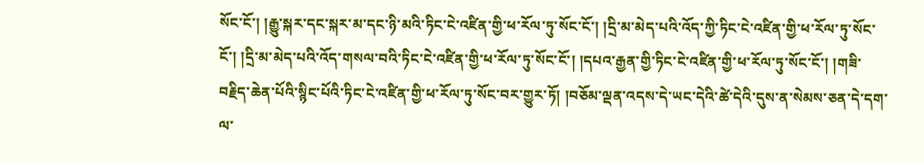སོང་ངོ་། །རྒྱུ་སྐར་དང་སྐར་མ་དང་ཉི་མའི་ཏིང་ངེ་འཛིན་གྱི་ཕ་རོལ་ཏུ་སོང་ངོ་། །དྲི་མ་མེད་པའི་འོད་ཀྱི་ཏིང་ངེ་འཛིན་གྱི་ཕ་རོལ་ཏུ་སོང་ངོ་། །དྲི་མ་མེད་པའི་འོད་གསལ་བའི་ཏིང་ངེ་འཛིན་གྱི་ཕ་རོལ་ཏུ་སོང་ངོ་། །དཔའ་རྒྱན་གྱི་ཏིང་ངེ་འཛིན་གྱི་ཕ་རོལ་ཏུ་སོང་ངོ་། །གཟི་བརྗིད་ཆེན་པོའི་སྙིང་པོའི་ཏིང་ངེ་འཛིན་གྱི་ཕ་རོལ་ཏུ་སོང་བར་གྱུར་ཏོ། །བཅོམ་ལྡན་འདས་དེ་ཡང་དེའི་ཚེ་དེའི་དུས་ན་སེམས་ཅན་དེ་དག་ལ་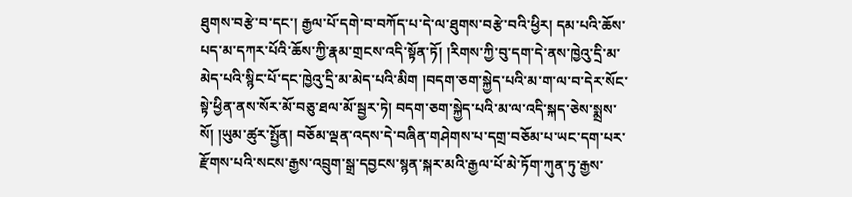ཐུགས་བརྩེ་བ་དང་། རྒྱལ་པོ་དགེ་བ་བཀོད་པ་དེ་ལ་ཐུགས་བརྩེ་བའི་ཕྱིར། དམ་པའི་ཆོས་པད་མ་དཀར་པོའི་ཆོས་ཀྱི་རྣམ་གྲངས་འདི་སྟོན་ཏོ། །རིགས་ཀྱི་བུ་དག་དེ་ནས་ཁྱེའུ་དྲི་མ་མེད་པའི་སྙིང་པོ་དང་ཁྱེའུ་དྲི་མ་མེད་པའི་མིག །བདག་ཅག་སྐྱེད་པའི་མ་ག་ལ་བ་དེར་སོང་སྟེ་ཕྱིན་ནས་སོར་མོ་བཅུ་ཐལ་མོ་སྦྱར་ཏེ། བདག་ཅག་སྐྱེད་པའི་མ་ལ་འདི་སྐད་ཅེས་སྨྲས་སོ། །ཡུམ་ཚུར་སྤྱོན། བཅོམ་ལྡན་འདས་དེ་བཞིན་གཤེགས་པ་དགྲ་བཅོམ་པ་ཡང་དག་པར་རྫོགས་པའི་སངས་རྒྱས་འབྲུག་སྒྲ་དབྱངས་སྙན་སྐར་མའི་རྒྱལ་པོ་མེ་ཏོག་ཀུན་ཏུ་རྒྱས་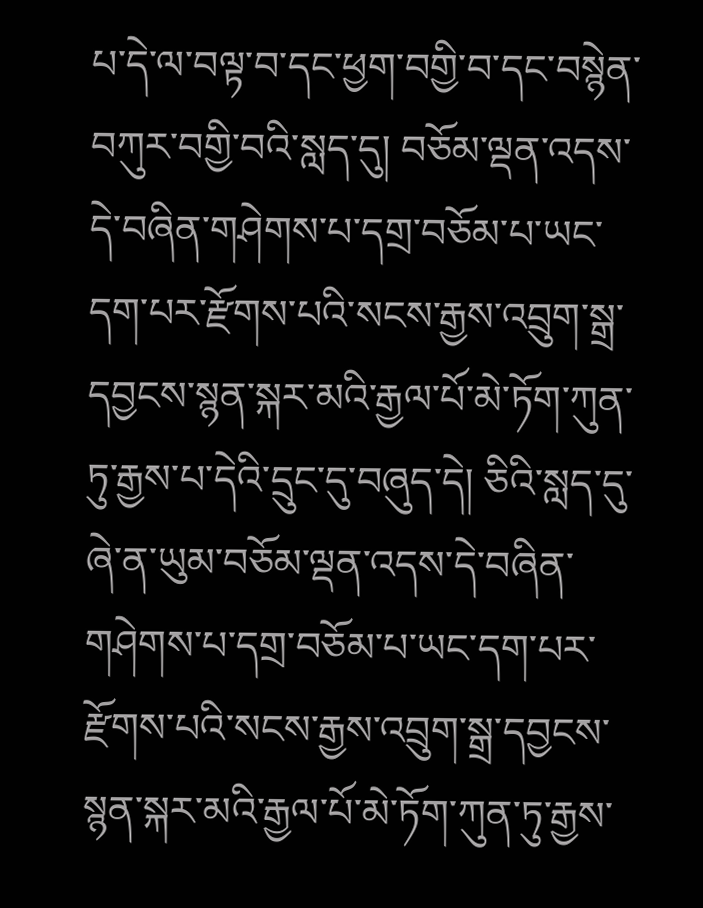པ་དེ་ལ་བལྟ་བ་དང་ཕྱག་བགྱི་བ་དང་བསྙེན་བཀུར་བགྱི་བའི་སླད་དུ། བཅོམ་ལྡན་འདས་དེ་བཞིན་གཤེགས་པ་དགྲ་བཅོམ་པ་ཡང་དག་པར་རྫོགས་པའི་སངས་རྒྱས་འབྲུག་སྒྲ་དབྱངས་སྙན་སྐར་མའི་རྒྱལ་པོ་མེ་ཏོག་ཀུན་ཏུ་རྒྱས་པ་དེའི་དྲུང་དུ་བཞུད་དེ། ཅིའི་སླད་དུ་ཞེ་ན་ཡུམ་བཅོམ་ལྡན་འདས་དེ་བཞིན་གཤེགས་པ་དགྲ་བཅོམ་པ་ཡང་དག་པར་རྫོགས་པའི་སངས་རྒྱས་འབྲུག་སྒྲ་དབྱངས་སྙན་སྐར་མའི་རྒྱལ་པོ་མེ་ཏོག་ཀུན་ཏུ་རྒྱས་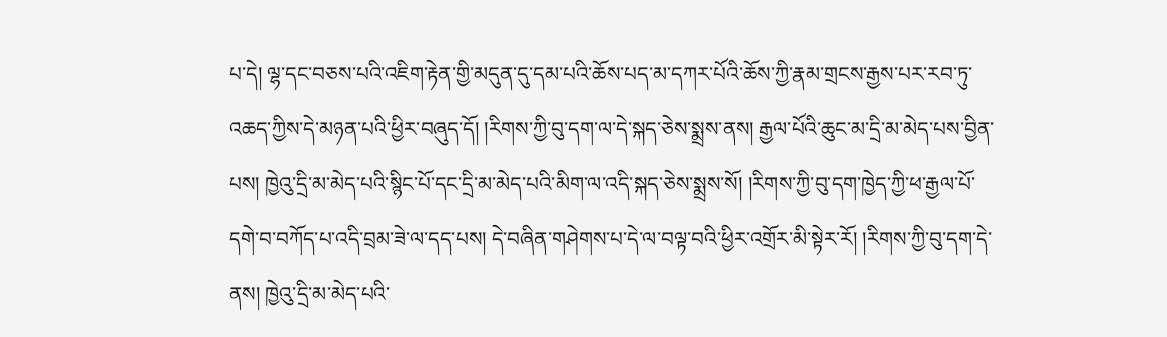པ་དེ། ལྷ་དང་བཅས་པའི་འཇིག་རྟེན་གྱི་མདུན་དུ་དམ་པའི་ཆོས་པད་མ་དཀར་པོའི་ཆོས་ཀྱི་རྣམ་གྲངས་རྒྱས་པར་རབ་ཏུ་འཆད་ཀྱིས་དེ་མཉན་པའི་ཕྱིར་བཞུད་དོ། །རིགས་ཀྱི་བུ་དག་ལ་དེ་སྐད་ཅེས་སྨྲས་ནས། རྒྱལ་པོའི་ཆུང་མ་དྲི་མ་མེད་པས་བྱིན་པས། ཁྱེའུ་དྲི་མ་མེད་པའི་སྙིང་པོ་དང་དྲི་མ་མེད་པའི་མིག་ལ་འདི་སྐད་ཅེས་སྨྲས་སོ། །རིགས་ཀྱི་བུ་དག་ཁྱེད་ཀྱི་ཕ་རྒྱལ་པོ་དགེ་བ་བཀོད་པ་འདི་བྲམ་ཟེ་ལ་དད་པས། དེ་བཞིན་གཤེགས་པ་དེ་ལ་བལྟ་བའི་ཕྱིར་འགྲོར་མི་སྟེར་རོ། །རིགས་ཀྱི་བུ་དག་དེ་ནས། ཁྱེའུ་དྲི་མ་མེད་པའི་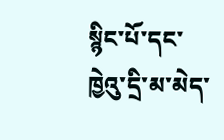སྙིང་པོ་དང་ཁྱེའུ་དྲི་མ་མེད་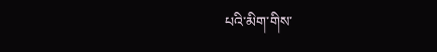པའི་མིག་གིས་